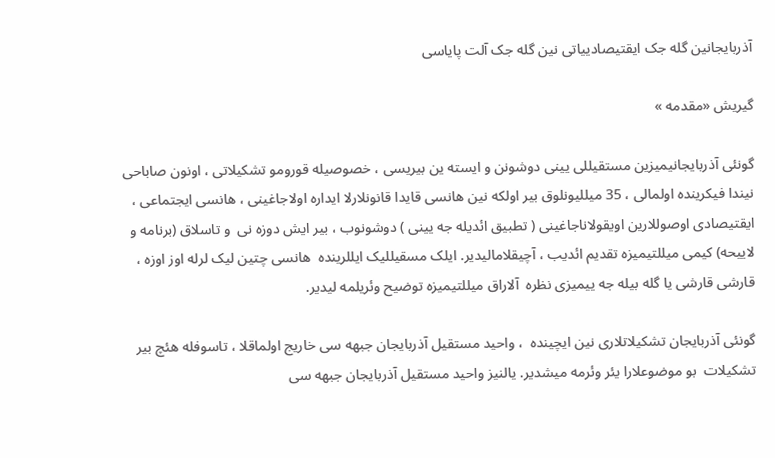آذربایجانین گله جک ایقتیصادییاتی نین گله جک آلت پایاسی

گیریش «مقدمه »

گونئی آذربایجانیمیزین مستقیللی یینی دوشونن و ایسته ین بیریسی ، خصوصیله قورومو تشکیلاتی ، اونون صاباحی نیندا فیکرینده اولمالی ، 35 میللیونلوق بیر اولکه نین هانسی قایدا قانونلارلا ایداره اولاجاغینی ، هانسی ایجتماعی ، ایقتیصادی اوصوللارین اویقولاناجاغینی ( تطبیق ائدیله جه یینی ) دوشونوب ، بیر ایش دوزه نی  و تاسلاق (برنامه و لاییحه) کیمی میللتیمیزه تقدیم ائدیب ، آچیقلامالیدیر. ایلک مسقیللیک ایللرینده  هانسی چتین لیک لرله اوز اوزه ، قارشی قارشی یا گله بیله جه ییمیزی نظره  آلاراق میللتیمیزه توضیح وئریلمه لیدیر.

گونئی آذربایجان تشکیلاتلاری نین ایچینده  ، واحید مستقیل آذربایجان جبهه سی خاریج اولماقلا ، تاسوفله هئچ بیر تشکیلات  بو موضوعلارا یئر وئرمه میشدیر. یالنیز واحید مستقیل آذربایجان جبهه سی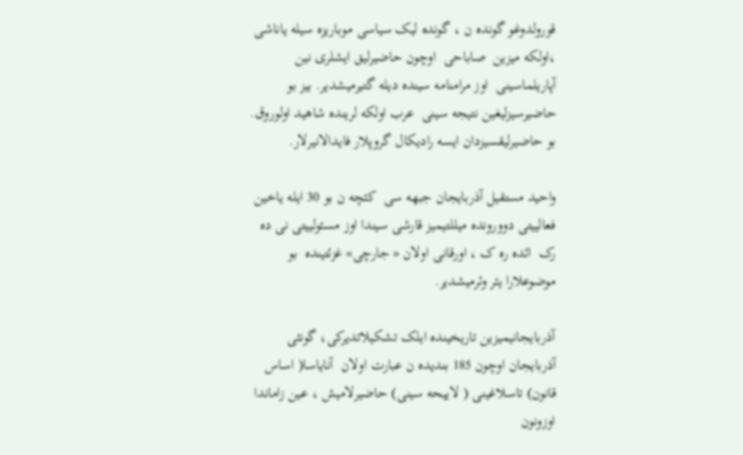قورولدوغو گونده ن ، گونده لیک سیاسی موباریزه سیله یاناشی ،اولکه میزین  صاباحی  اوچون حاضیرلیق ایشلری نین آپاریلماسینی  اوز مرامنامه سینده دیله گتیرمیشدیر. بیز بو حاضیرسیزلیغین نتیجه سینی  عرب اولکه لرینده شاهید اولوروق. بو حاضیرلیقسیزدان ایسه رادیکال گروپلار فایدالانیرلار.

واحید مستقیل آذربایجان جبهه سی  کئچه ن بو 30 ایله یاخین فعالییتی دوورونده میللتیمیز قارشی سیندا اوز مسئولییتی نی ده رک  ائده ره ک ، اورقانی اولان « جارچی» غزئتینده  بو موضوعلارا یئر وئرمیشدیر.

آذربایجانیمیزین تاریخینده ایلک تشکیلاتدیرکی، گونئی آذربایجان اوچون 185 بندیده ن عبارت اولان  آنایاسا( اساس قانون) تاسلاغینی ( لاییحه سینی) حاضیرلامیش ، عین زاماندا اوزونون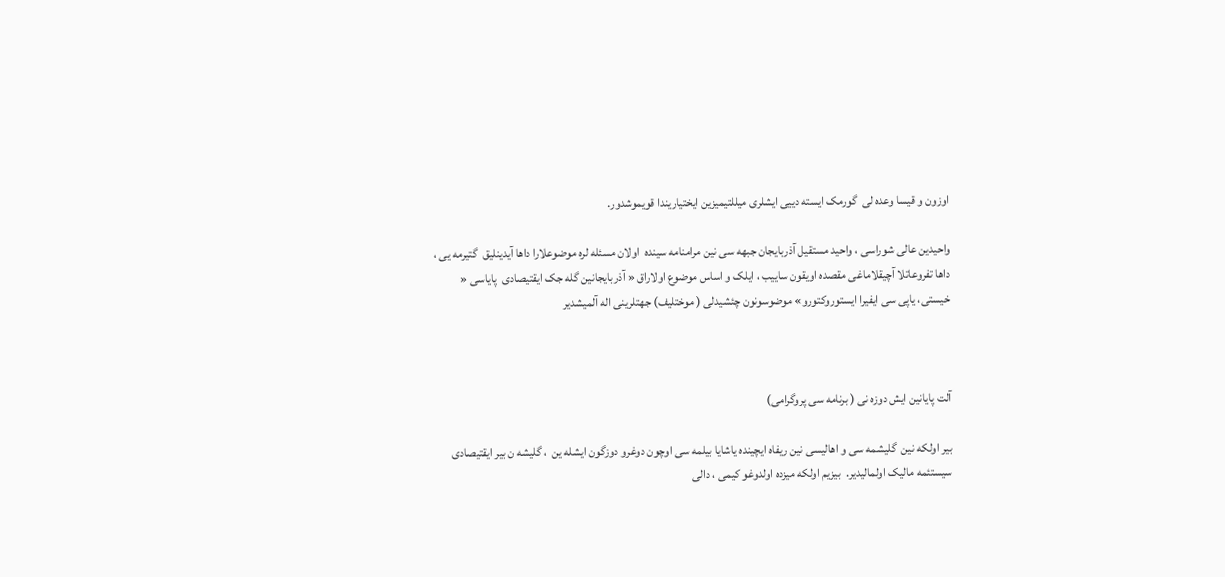اوزون و قیسا وعده لی  گورمک ایسته دییی ایشلری میللتیمیزین ایختیاریندا قویموشدور.

واحیدین عالی شوراسی ، واحید مستقیل آذربایجان جبهه سی نین مرامنامه سینده  اولان مسئله لره موضوعلارا داها آیدینلیق  گتیرمه یی ، داها تفروعاتلا آچیقلاماغی مقصده اویقون ساییب ، ایلک و اساس موضوع اولاراق « آذربایجانین گله جک ایقتیصادی  پایاسی « خیستی، یاپی سی ایفیرا ایستوروکتورو» موضوسونون چئشیدلی ( موختلیف) جهتلرینی اله آلمیشدیر



آلت پایانین ایش دوزه نی ( برنامه سی پروگرامی)

بیر اولکه نین  گلیشمه سی و اهالیسی نین ریفاه ایچینده یاشایا بیلمه سی اوچون دوغرو دوزگون ایشله ین  ، گلیشه ن بیر ایقتیصادی  سیستئمه مالیک اولمالیدیر.  بیزیم اولکه میزده اولدوغو کیمی ، دالی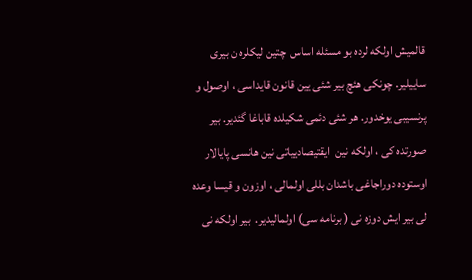قالمیش اولکه لرده بو مسئله اساس  چتین لیکلره ن بیری ساییلیر. چونکی هئچ بیر شئی یین قانون قایداسی ، اوصول و پرنسیبی یوخدور. هر شئی دئمی شکیلده قاباغا گئدیر. بیر صورتده کی ، اولکه نین  ایقتیصادییاتی نین هانسی پایالار اوستوده دوراجاغی باشدان بللی اولمالی ، اوزون و قیسا وعده لی بیر ایش دوزه نی ( برنامه سی) اولمالیدیر.  بیر اولکه نی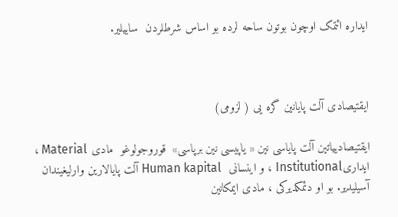ایداره ائتمک اوچون بوتون ساحه لرده بو اساس شرطلردن  ساییلیر.



ایقتیصادی آلت پایانین گره یی ( لزومی)

ایقتیصادییاتین آلت پایاسی نین « یاپیسی نین برپاسی»  قوروجولوغو  مادی Material ، ایداریInstitutional ، و اینسانی  Human kapital آلت پایالارین وارلیغیندان آسیلیدیر. بو او دئمکدیرکی ، مادی ایمکانین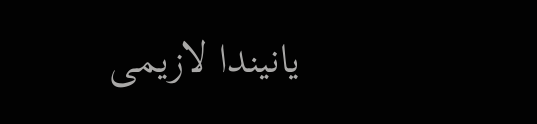یانیندا لازیمی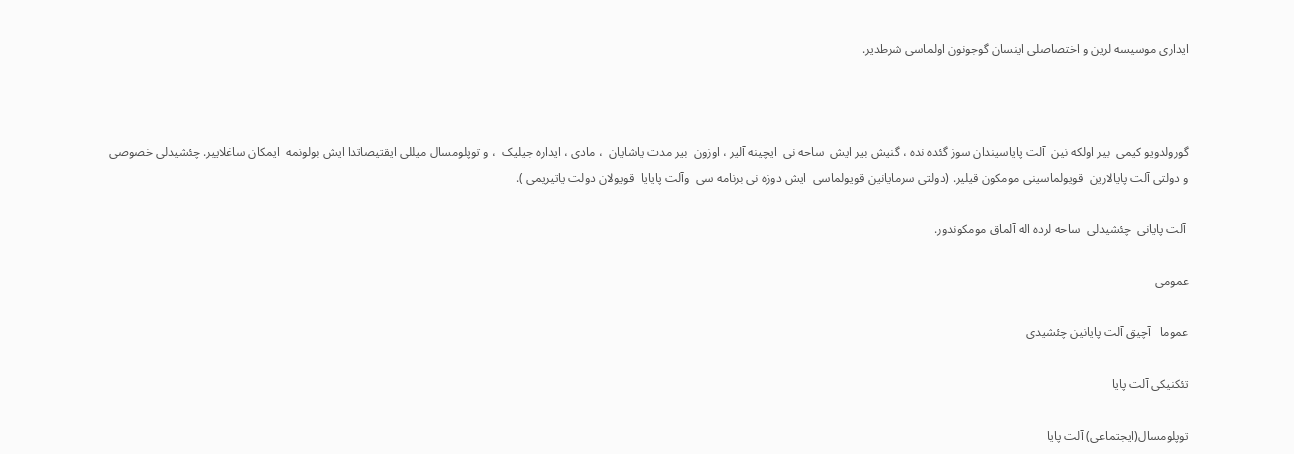ایداری موسیسه لرین و اختصاصلی اینسان گوجونون اولماسی شرطدیر.



گورولدویو کیمی  بیر اولکه نین  آلت پایاسیندان سوز گئده نده ، گنیش بیر ایش  ساحه نی  ایچینه آلیر ، اوزون  بیر مدت یاشایان  ، مادی ، ایداره جیلیک  ، و توپلومسال میللی ایقتیصاتدا ایش بولونمه  ایمکان ساغلاییر. چئشیدلی خصوصی و دولتی آلت پایالارین  قویولماسینی مومکون قیلیر. (دولتی سرمایانین قویولماسی  ایش دوزه نی برنامه سی  وآلت پایایا  قویولان دولت یاتیریمی ).

 آلت پایانی  چئشیدلی  ساحه لرده اله آلماق مومکوندور.

عمومی

عموما   آچیق آلت پایانین چئشیدی

تئکنیکی آلت پایا

توپلومسال(ایجتماعی) آلت پایا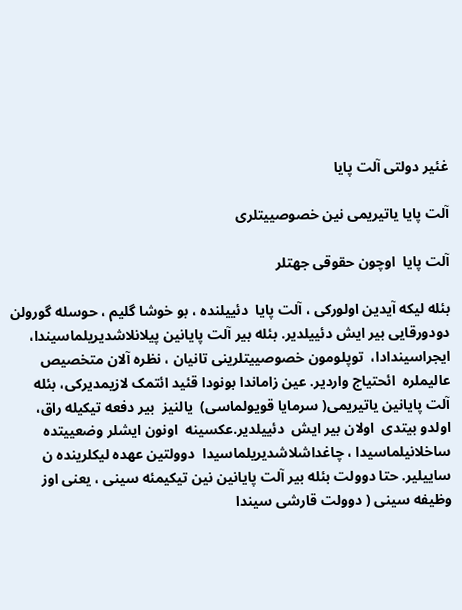غئیر دولتی آلت پایا

آلت پایا یاتیریمی نین خصوصییتلری

آلت پایا  اوچون حقوقی جهتلر

بئله لیکه آیدین اولورکی ، آلت پایا  دئییلنده ، بو خوشا گلیم ، حوسله گورولن دودورقایی بیر ایش دئییلدیر. بئله بیر آلت پایانین پیلانلاشدیریلماسیندا، ایجراسیندادا،  توپلومون خصوصییتلرینی تانیان ، نظره آلان متخصیص عالیملره  ائحتیاج واردیر. عین زاماندا بونودا قئید ائتمک لازیمدیرکی، بئله آلت پایانین یاتیریمی( سرمایا قویولماسی)  یالنیز  بیر دفعه تیکیله راق،   اولدو بیتدی  اولان بیر ایش  دئییلدیر.عکسینه  اونون ایشلر وضعییتده ساخلانیلماسیدا ، چاغداشلاشدیریلماسیدا  دوولتین عهده لیکلرینده ن ساییلیر. حتا دوولت بئله بیر آلت پایانین نین تیکیمئه سینی ، یعنی اوز وظیفه سینی ( دوولت قارشی سیندا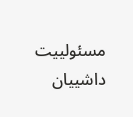مسئولییت داشییان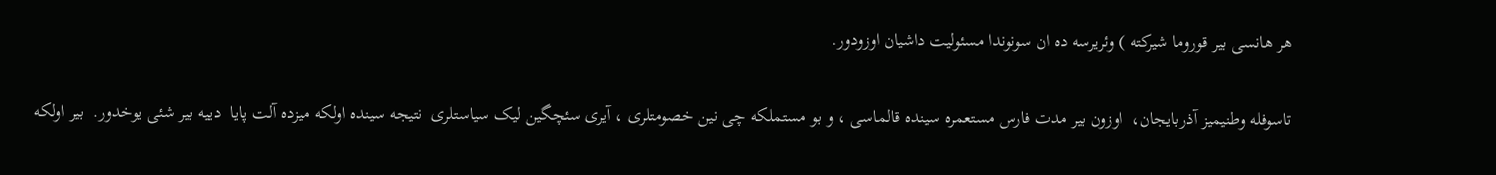هر هانسی بیر قوروما شیرکته ) وئریرسه ده ان سونوندا مسئولیت داشیان اوزودور.

تاسوفله وطنیمیز آذربایجان،  اوزون بیر مدت فارس مستعمره سینده قالماسی ، و بو مستملکه چی نین خصومتلری ، آیری سئچگین لیک سیاستلری  نتیجه سینده اولکه میزده آلت پایا  دییه بیر شئی یوخدور.  بیر اولکه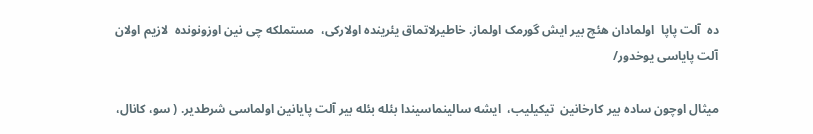ده  آلت پاپا  اولمادان هئچ بیر ایش گورمک اولماز. خاطیرلاتماق یئرینده اولارکی،  مستملکه چی نین اوزونونده  لازیم اولان آلت پایاسی یوخدور/

میثال اوچون ساده بیر کارخانین  تیکیلیب،  ایشه سالینماسیندا بئله بئله بیر آلت پایانین اولماسی شرطدیر. ( سو، کانال،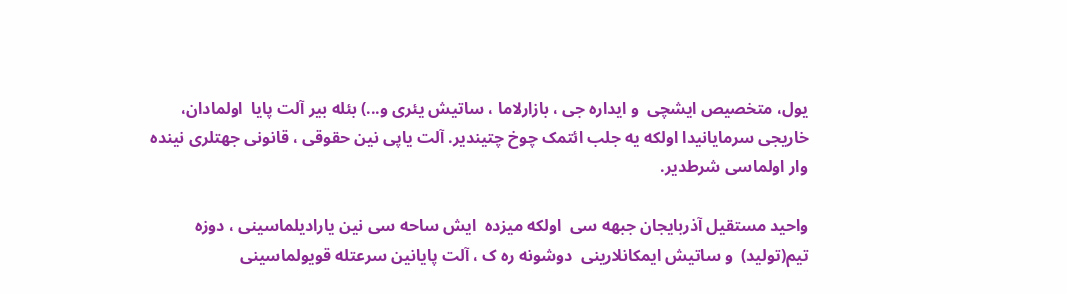یول، متخصیص ایشچی  و ایداره جی ، بازارلاما ، ساتیش یئری و...) بئله بیر آلت پایا  اولمادان،  خاریجی سرمایانیدا اولکه یه جلب ائتمک چوخ چتیندیر. آلت یاپی نین حقوقی ، قانونی جهتلری نینده وار اولماسی شرطدیر.

واحید مستقیل آذربایجان جبهه سی  اولکه میزده  ایش ساحه سی نین یارادیلماسینی ، دوزه تیم(تولید)  و ساتیش ایمکانلارینی  دوشونه ره ک ، آلت پایانین سرعتله قویولماسینی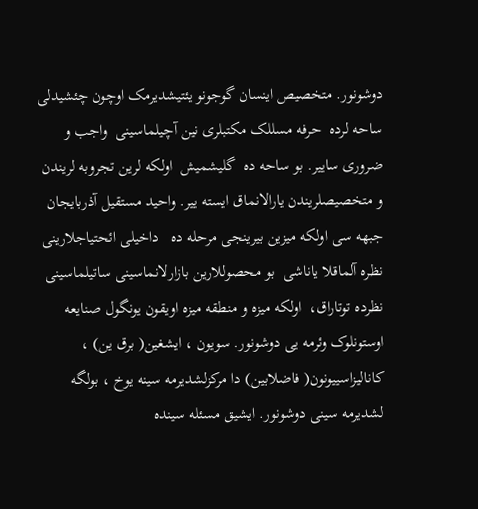دوشونور. متخصیص اینسان گوجونو یئتیشدیرمک اوچون چئشیدلی ساحه لرده  حرفه مسللک مکتبلری نین آچیلماسینی  واجب و ضروری ساییر. بو ساحه ده  گلیشمیش  اولکه لرین تجروبه لریندن و متخصیصلریندن یارالانماق ایسته ییر. واحید مستقیل آذربایجان جبهه سی اولکه میزین بیرینجی مرحله ده   داخیلی ائحتیاجلارینی نظره آلماقلا یاناشی  بو محصوللارین بازارلانماسینی ساتیلماسینی نظرده توتاراق،  اولکه میزه و منطقه میزه اویقون یونگول صنایعه اوستونلوک وئرمه یی دوشونور. سویون ، ایشغین( برق ین) ، کانالیزاسییونون( فاضلابین) دا مرکزلشدیرمه سینه یوخ ، بولگه لشدیرمه سینی دوشونور. ایشیق مسئله سینده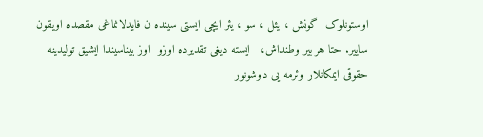اوستونلوک  گونش ، یئل ، سو ، یئر ایچی ایستی سینده ن فایدلانماغی مقصده اویقون ساییر. حتا هر بیر وطنداش،   ایسته دیغی تقدیرده اوزو  اوز بیناسیندا ایشیق تولیدینه  حقوقی ایمکانلار وئرمه یی دوشونور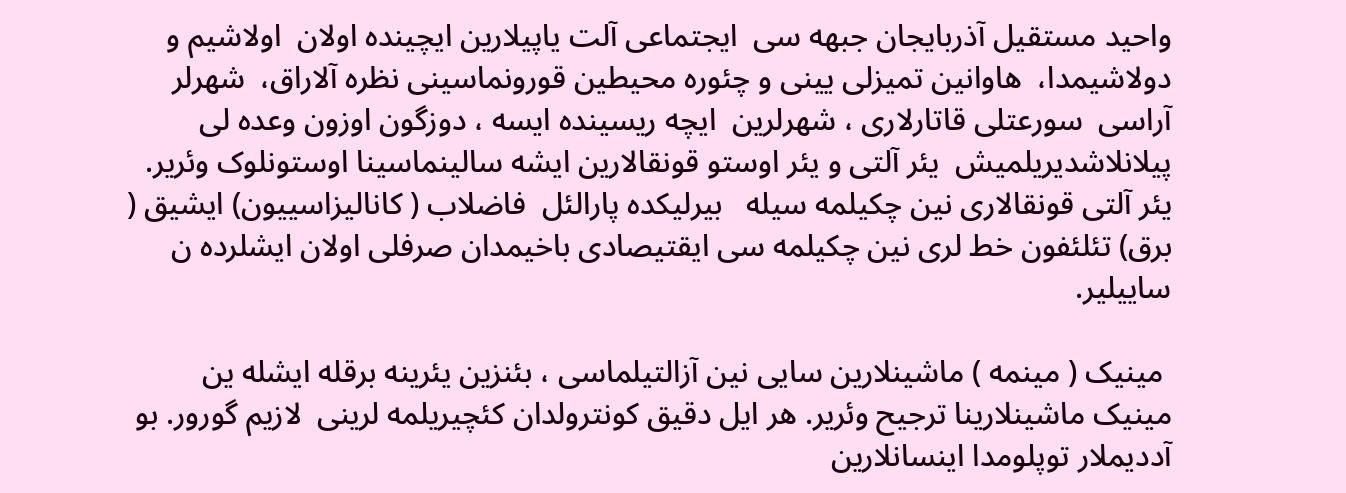واحید مستقیل آذربایجان جبهه سی  ایجتماعی آلت یاپیلارین ایچینده اولان  اولاشیم و دولاشیمدا،  هاوانین تمیزلی یینی و چئوره محیطین قورونماسینی نظره آلاراق،  شهرلر آراسی  سورعتلی قاتارلاری ، شهرلرین  ایچه ریسینده ایسه ، دوزگون اوزون وعده لی پیلانلاشدیریلمیش  یئر آلتی و یئر اوستو قونقالارین ایشه سالینماسینا اوستونلوک وئریر. یئر آلتی قونقالاری نین چکیلمه سیله   بیرلیکده پارالئل  فاضلاب ( کانالیزاسییون) ایشیق ( برق) تئلئفون خط لری نین چکیلمه سی ایقتیصادی باخیمدان صرفلی اولان ایشلرده ن ساییلیر.

 مینیک ( مینمه ) ماشینلارین سایی نین آزالتیلماسی ، بئنزین یئرینه برقله ایشله ین مینیک ماشینلارینا ترجیح وئریر. هر ایل دقیق کونترولدان کئچیریلمه لرینی  لازیم گورور. بو آددیملار توپلومدا اینسانلارین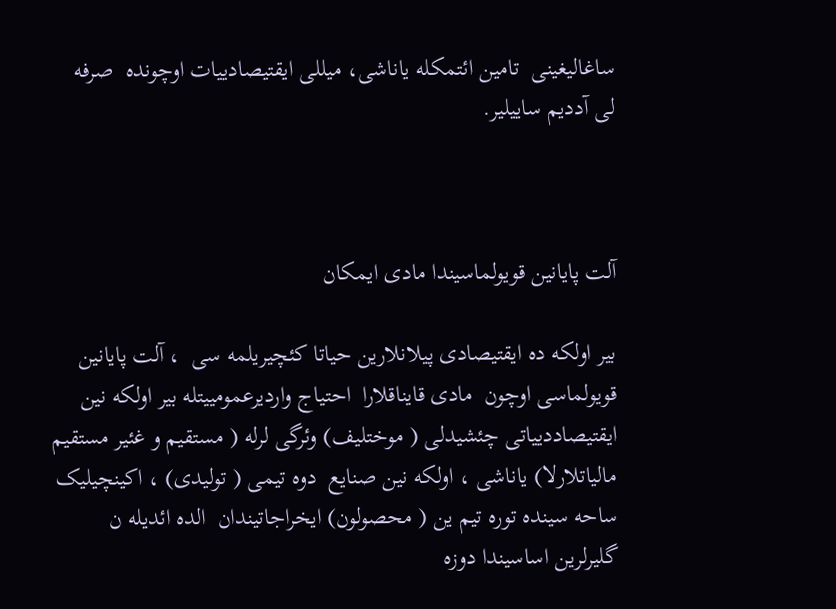ساغالیغینی  تامین ائتمکله یاناشی، میللی ایقتیصادییات اوچونده  صرفه لی آددیم ساییلیر.



آلت پایانین قویولماسیندا مادی ایمکان

بیر اولکه ده ایقتیصادی پیلانلارین حیاتا کئچیریلمه سی  ، آلت پایانین  قویولماسی اوچون  مادی قایناقلارا  احتیاج واردیرعمومییتله بیر اولکه نین  ایقتیصاددییاتی چئشیدلی ( موختلیف) وئرگی لرله ( مستقیم و غئیر مستقیم مالیاتلارلا) یاناشی ، اولکه نین صنایع  دوه تیمی ( تولیدی) ، اکینچیلیک ساحه سینده توره تیم ین ( محصولون) ایخراجاتیندان  الده ائدیله ن گلیرلرین اساسیندا دوزه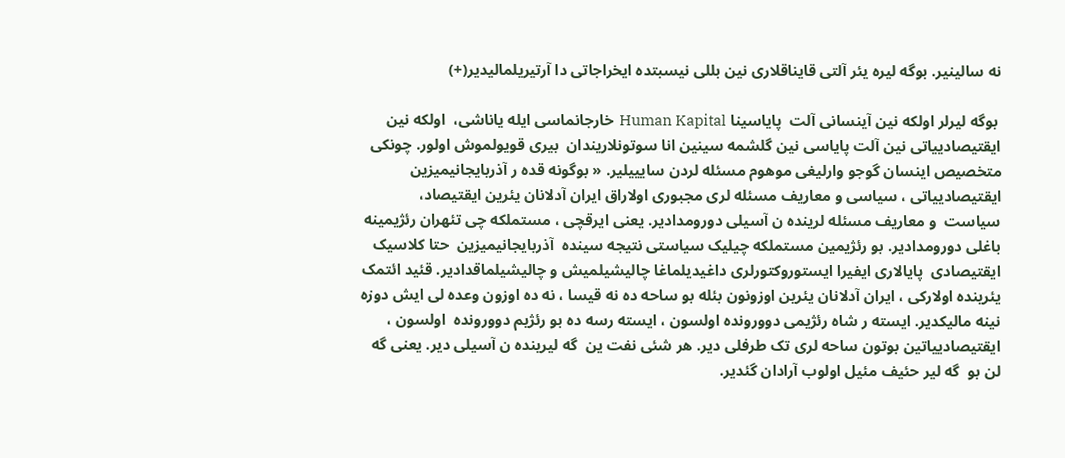نه سالینیر. بوگه لیره یئر آلتی قایناقلاری نین بللی نیسبتده ایخراجاتی دا آرتیریلمالیدیر(+)

 بوگه لیرلر اولکه نین آینسانی آلت  پایاسینا Human Kapital  خارجانماسی ایله یاناشی،  اولکه نین ایقتیصادییاتی نین آلت پایاسی نین گلشمه سینین انا سوتونلاریندان  بیری قویولموش اولور. چونکی متخصیص اینسان گوجو وارلیغی موهوم مسئله لردن سایییلیر. « بوگونه قده ر آذربایجانیمیزین ایقتیصادییاتی ، سیاسی و معاریف مسئله لری مجبوری اولاراق ایران آدلانان یئرین ایقتیصاد، سیاست  و معاریف مسئله لرینده ن آسیلی دورومدادیر. یعنی ایرقچی ، مستملکه چی تئهران رئژیمینه  باغلی دورومدادیر. بو رئژیمین مستملکه چیلیک سیاستی نتیجه سینده  آذربایجانیمیزین  حتا کلاسیک ایقتیصادی  پایالاری ایفیرا ایستوروکتورلری داغیدیلماغا چالیشیلمیش و چالیشیلماقدادیر. قئید ائتمک یئرینده اولارکی ، ایران آدلانان یئرین اوزونون بئله بو ساحه ده نه قیسا ، نه ده اوزون وعده لی ایش دوزه نینه مالیکدیر. ایسته ر شاه رئژیمی دوورونده اولسون ، ایسته رسه ده بو رئژیم دوورونده  اولسون ، ایقتیصادییاتین بوتون ساحه لری تک طرفلی دیر. هر شئی نفت ین  گه لیرینده ن آسیلی دیر. یعنی گه لن بو  گه لیر حئیف مئیل اولوب آرادان گئدیر.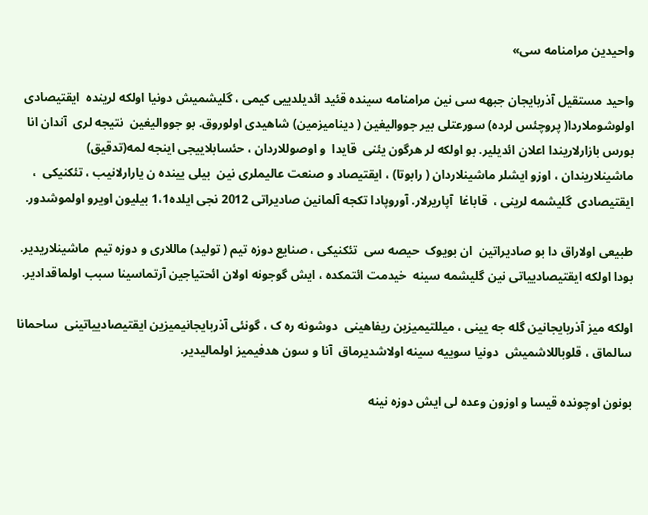واحیدین مرامنامه سی»

واحید مستقیل آذربایجان جبهه سی نین مرامنامه سینده قئید ائدیلدییی کیمی ، گلیشمیش دونیا اولکه لرینده  ایقتیصادی اولوشوملاردا( پروچئس لرده) سورعتلی بیر جووالیغین ( دینامیزمین) شاهیدی اولوروق. بو جووالیغین  نتیجه لری  آندان انا  بورس بازارلاریندا اعلان ائدیلیر. بو اولکه لر هرگون یئنی  قایدا  و اوصوللاردان ، حئسابلاییجی اینجه لمه(تدقیق)  ماشینلاریندان ، اوزو ایشلر ماشینلاردان ( رابوتا) ، ایقتیصاد و صنعت عالیملری نین  بیلی یینده ن یارارلانیب ، تئکنیکی  ، ایقتیصادی  گلیشمه لرینی ،  قاباغا  آپاریرلار. آوروپادا تکجه آلمانین صادیراتی 2012 نجی ایلده1،1 بیلیون اویرو اولموشدور.

طبیعی اولاراق دا بو صادیراتین  ان بویوک  حیصه سی  تئکنیکی ، صنایع دوزه تیم ( تولید) ماللاری و دوزه تیم  ماشینلاریدیر. بودا اولکه ایقتیصادییاتی نین گلیشمه سینه  خیدمت ائتمکده ، ایش گوجونه اولان ائحتیاجین آرتماسینا سبب اولماقدادیر.

اولکه میز آذربایجانین گله جه یینی ، میللتیمیزین ریفاهینی  دوشونه ره ک ، گونئی آذربایجانیمیزین ایقتیصادییاتینی  ساحمانا سالماق ، قلوباللاشمیش  دونیا سوییه سینه اولاشدیرماق  آنا و سون هدفیمیز اولمالیدیر.

بونون اوچونده قیسا و اوزون وعده لی ایش دوزه نینه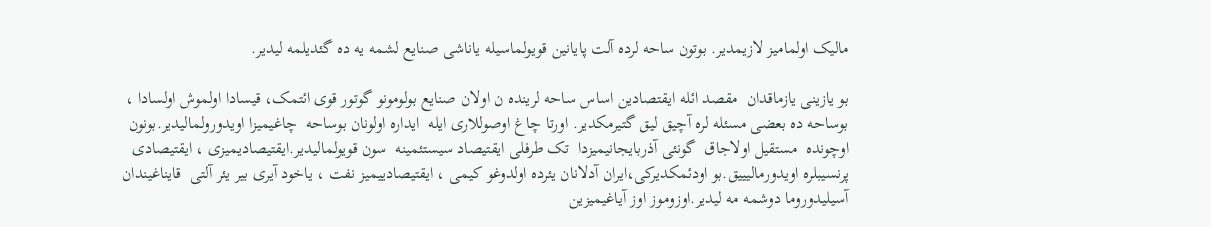مالیک اولمامیز لازیمدیر. بوتون ساحه لرده آلت پایانین قویولماسیله یاناشی صنایع لشمه یه ده گئدیلمه لیدیر.

بو یازینی یازماقدان  مقصد ائله ایقتصادین اساس ساحه لرینده ن اولان صنایع بولومونو گوتور قوی ائتمک، قیسادا اولموش اولسادا ، بوساحه ده بعضی مسئله لره آچیق لیق گتیرمکدیر. اورتا چاغ اوصوللاری ایله  ایداره اولونان بوساحه  چاغیمیزا اویدورولمالیدیر.بونون اوچونده  مستقیل اولاجاق  گونئی آذربایجانیمیزدا  تک طرفلی ایقتیصاد سیستئمینه  سون قویولمالیدیر.ایقتیصادیمیزی ، ایقتیصادی پرنسیبلره اویدورمالیییق.بو اودئمکدیرکی،ایران آدلانان یئرده اولدوغو کیمی ، ایقتیصادییمیز نفت ، یاخود آیری بیر یئر آلتی  قایناغیندان  آسیلیدوروما دوشمه مه لیدیر.اوزوموز اوز آیاغیمیزین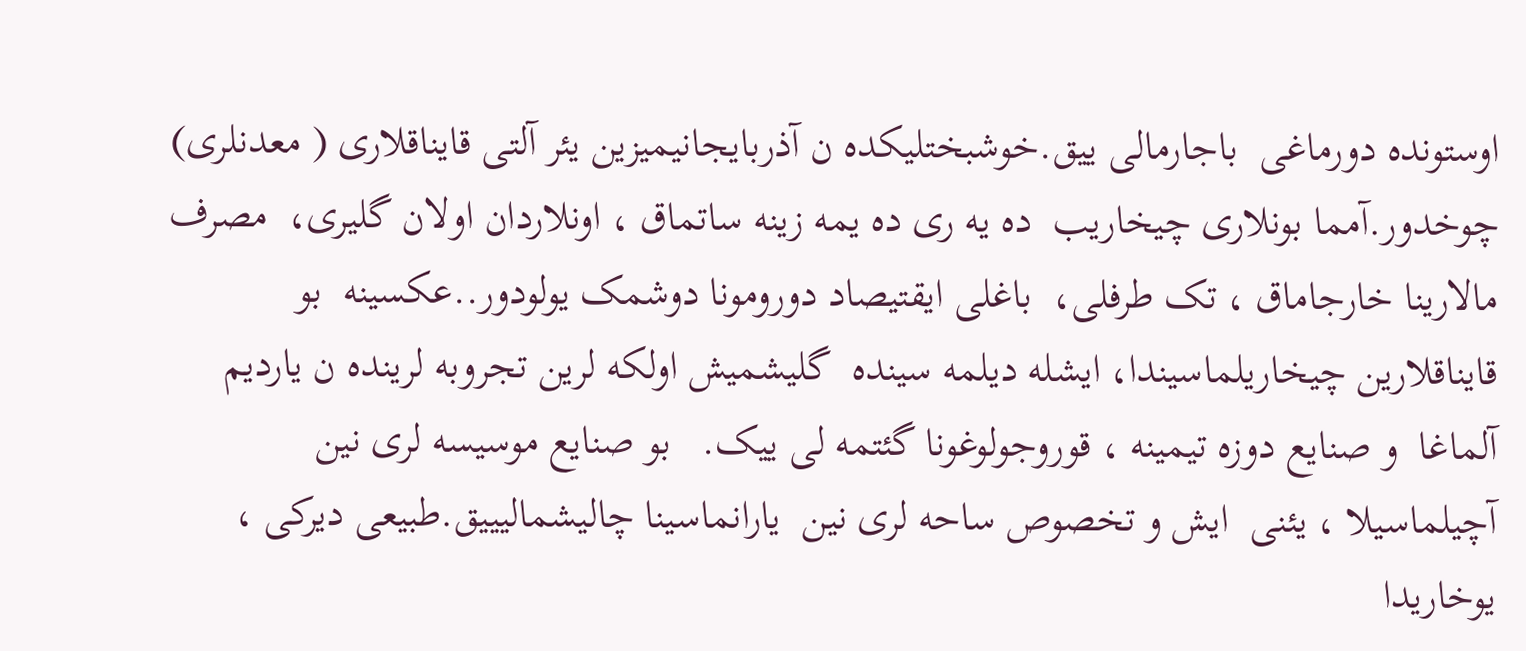اوستونده دورماغی  باجارمالی ییق.خوشبختلیکده ن آذربایجانیمیزین یئر آلتی قایناقلاری ( معدنلری) چوخدور.آمما بونلاری چیخاریب  ده یه ری ده یمه زینه ساتماق ، اونلاردان اولان گلیری،  مصرف مالارینا خارجاماق ، تک طرفلی،  باغلی ایقتیصاد دورومونا دوشمک یولودور..عکسینه  بو قایناقلارین چیخاریلماسیندا، ایشله دیلمه سینده  گلیشمیش اولکه لرین تجروبه لرینده ن یاردیم آلماغا  و صنایع دوزه تیمینه ، قوروجولوغونا گئتمه لی ییک.   بو صنایع موسیسه لری نین آچیلماسیلا ، یئنی  ایش و تخصوص ساحه لری نین  یارانماسینا چالیشمالیییق.طبیعی دیرکی ، یوخاریدا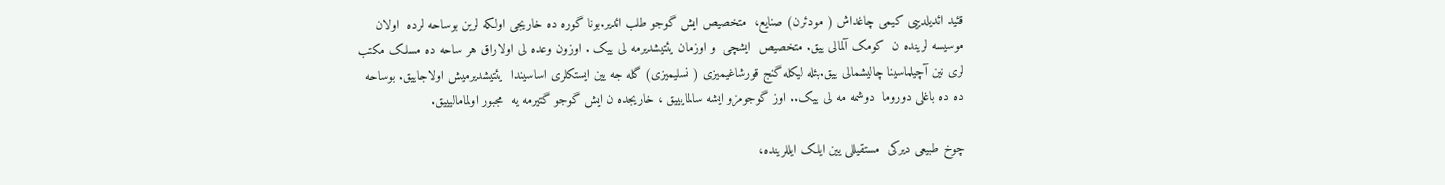قئید ائدیلدییی کیمی چاغداش ( مودئرن) صنایع،  متخصیص ایش گوجو طلب ائدیر.بونا گوره ده خاریجی اولکه لرین بوساحه لرده  اولان موسیسه لرینده ن  کومک آلمالی ییق. متخصیص  ایشچی  و اوزمان یئتیشدیرمه لی ییک . اوزون وعده لی اولاراق هر ساحه ده مسلک مکتب لری نین آچیلماسینا چالیشمالی ییق.بئله لیکله گنج قورشاغیمیزی ( نسلیمیزی) گله جه یین ایستکلری اساسیندا  یئتیشدیرمیش اولاجاییق. بوساحه ده ده باغلی دوروما  دوشمه مه لی ییک.. اوز گوجومزو ایشه سالمایییق ، خاریجده ن ایش گوجو گتیرمه یه  مجبور اولمامالیییق.

چوخ طبیعی دیرکی  مستقیللی یین ایلک ایللرینده،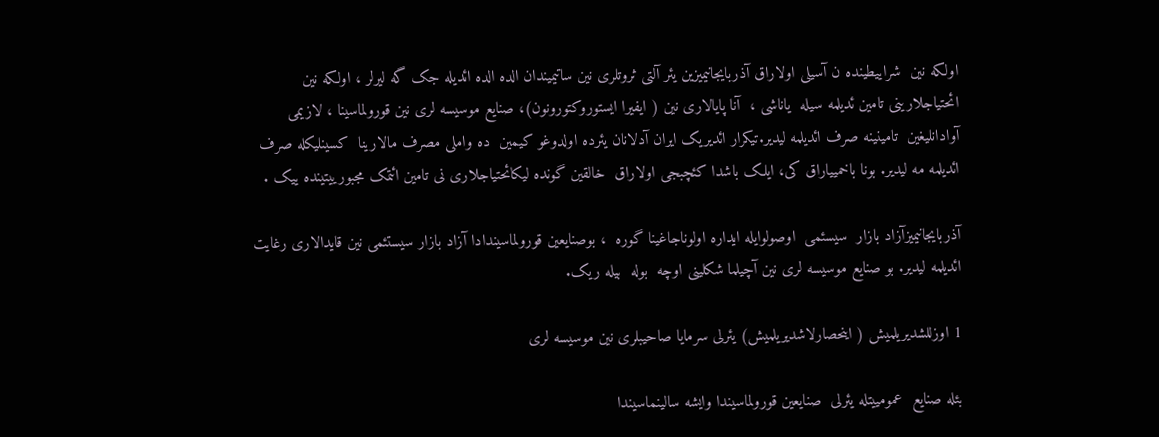اولکه نین  شراییطینده ن آسیلی اولاراق آذربایجانیمیزین یئر آلتی ثروتلری نین ساتیمیندان الده الده ائدیله جک گه لیرلر ، اولکه نین ائحتیاجلارینی تامین ئدیلمه سیله  یاناشی ،  آنا پایالاری نین ( ایفیرا ایستوروکتورونون)، صنایع موسیسه لری نین قورولماسینا ، لازیمی آوادانلیغین  تامینینه صرف ائدیلمه لیدیر.تیکرار ائدیریک ایران آدلانان یئرده اولدوغو کیمین  ده واملی مصرف مالارینا  کسینلیکله صرف ائدیلمه مه لیدیر. بونا باخمییاراق کی، ایلک باشدا کئچبجی اولاراق  خالقین گونده لیکائحتیاجلاری نی تامین ائتمک مجبورییتینده ییک .

آذربایجانیمیزآزاد بازار  سیسئمی  اوصولوایله ایداره اولوناجاغینا گوره  ، بوصنایعین قورولماسیندادا آزاد بازار سیستئمی نین قایدالاری رغایت ائدیلمه لیدیر. بو صنایع موسیسه لری نین آچیلما شکلینی اوچه  بوله  بیله ریک.

1 اوزللشدیریلمیش ( اینحصارلاشدیریلمیش) یئرلی سرمایا صاحیبلری نین موسیسه لری

بئله صنایع  عمومییتله یئرلی  صنایعین قورولماسیندا وایشه سالینماسیندا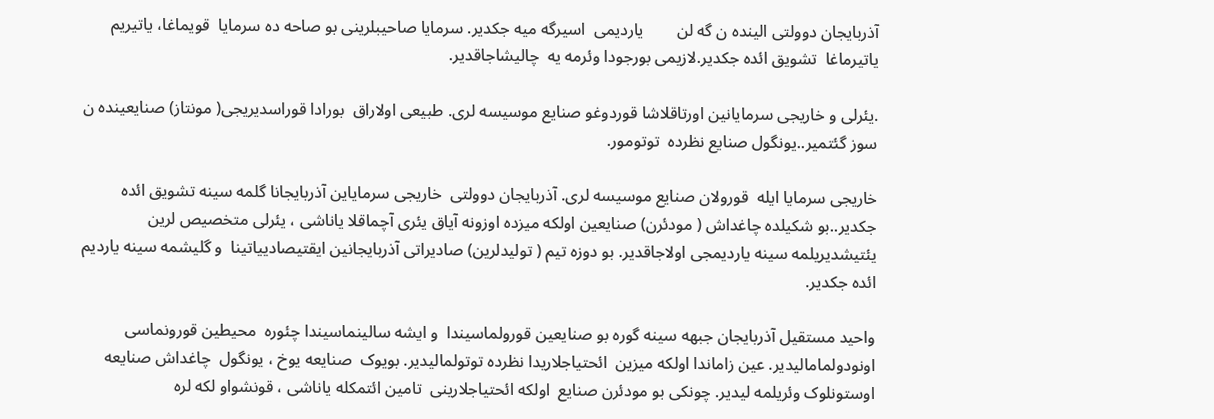آذربایجان دوولتی الینده ن گه لن        یاردیمی  اسیرگه میه جکدیر. سرمایا صاحیبلرینی بو صاحه ده سرمایا  قویماغا، یاتیریم یاتیرماغا  تشویق ائده جکدیر.لازیمی بورجودا وئرمه یه  چالیشاجاقدیر.

.یئرلی و خاریجی سرمایانین اورتاقلاشا قوردوغو صنایع موسیسه لری. طبیعی اولاراق  بورادا قوراسدیریجی( مونتاز) صنایعینده ن  سوز گئتمیر..یونگول صنایع نظرده  توتومور.

خاریجی سرمایا ایله  قورولان صنایع موسیسه لری. آذربایجان دوولتی  خاریجی سرمایاین آذربایجانا گلمه سینه تشویق ائده جکدیر..بو شکیلده چاغداش ( مودئرن) صنایعین اولکه میزده اوزونه آیاق یئری آچماقلا یاناشی ، یئرلی متخصیص لرین یئتیشدیریلمه سینه یاردیمجی اولاجاقدیر. بو دوزه تیم ( تولیدلرین) صادیراتی آذربایجانین ایقتیصادییاتینا  و گلیشمه سینه یاردیم  ائده جکدیر.

واحید مستقیل آذربایجان جبهه سینه گوره بو صنایعین قورولماسیندا  و ایشه سالینماسیندا چئوره  محیطین قورونماسی  اونودولمامالیدیر. عین زاماندا اولکه میزین  ائحتیاجلاریدا نظرده توتولمالیدیر. بویوک  صنایعه یوخ ، یونگول  چاغداش صنایعه اوستونلوک وئریلمه لیدیر. چونکی بو مودئرن صنایع  اولکه ائحتیاجلارینی  تامین ائتمکله یاناشی ، قونشواو لکه لره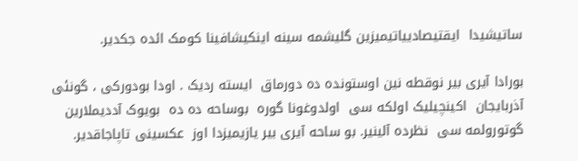ساتیشیدا  ایقتیصادییاتیمیزین گلیشمه سینه اینکیشافینا کومک ائده جکدیر.

بورادا آیری بیر نوقطه نین اوستونده ده دورماق  ایسته ردیک . اودا بودورکی ، گونئی آذربایجان  اکینچیلیک اولکه سی  اولدوغونا گوره  بوساحه ده ده  بویوک آددیملارین گوتورولمه سی  نظرده آلینیر. بو ساحه آیری بیر یازیمیزدا اوز  عکسینی تاپاجاقدیر.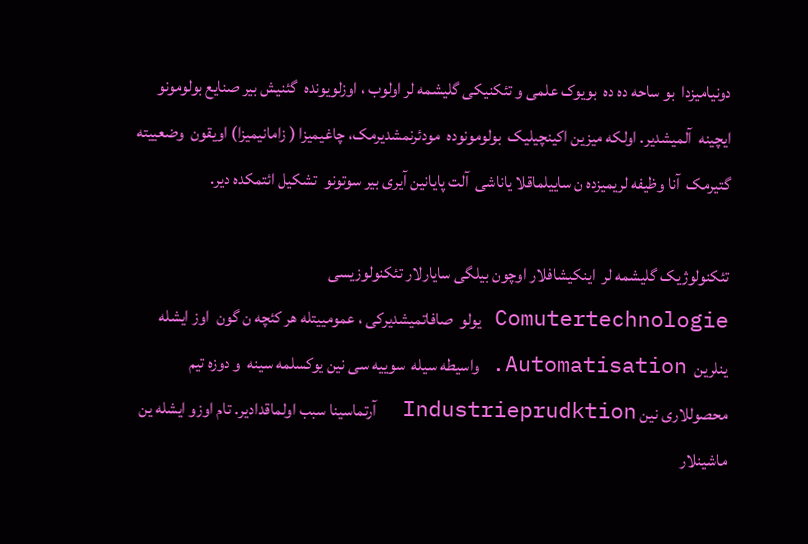دونیامیزدا  بو ساحه ده ده  بویوک علمی و تئکنیکی گلیشمه لر اولوب ، اوزلویونده  گئنیش بیر صنایع بولومونو  ایچینه  آلمیشدیر. اولکه میزین اکینچیلیک  بولومونوده  مودئرنمشدیرمک، چاغیمیزا ( زامانیمیزا) اویقون  وضعییته گتیرمک  آنا وظیفه لریمیزده ن ساییلماقلا یاناشی  آلت پایانین آیری بیر سوتونو  تشکیل ائتمکده دیر.

تئکنولوژیک گلیشمه لر  اینکیشافلار اوچون بیلگی سایارلار تئکنولوزیسی Comutertechnologie یولو  صافاتمیشدیرکی ، عمومییتله هر کئچه ن گون  اوز ایشله ینلرین  Automatisation. واسیطه سیله  سوییه سی نین یوکسلمه سینه  و دوزه تیم  محصوللاری نین Industrieprudktion  آرتماسینا سبب اولماقدادیر. تام اوزو ایشله ین ماشینلار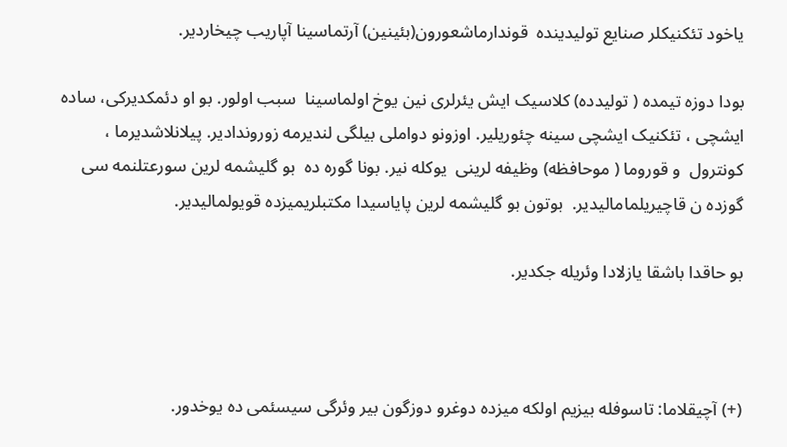یاخود تئکنیکلر صنایع تولیدینده  قوندارماشعورون(بئینین) آرتماسینا آپاریب چیخاردیر.

بودا دوزه تیمده ( تولیدده) کلاسیک ایش یئرلری نین یوخ اولماسینا  سبب اولور. بو او دئمکدیرکی، ساده  ایشچی ، تئکنیک ایشچی سینه چئوریلیر. اوزونو دواملی بیلگی لندیرمه زوروندادیر. پیلانلاشدیرما ، کونترول  و قوروما ( موحافظه) وظیفه لرینی  یوکله نیر. بونا گوره ده  بو گلیشمه لرین سورعتلنمه سی گوزده ن قاچیریلمامالیدیر.  بوتون بو گلیشمه لرین پایاسیدا مکتبلریمیزده قویولمالیدیر.

بو حاقدا باشقا یازلادا وئریله جکدیر.



(+) آچیقلاما: تاسوفله بیزیم اولکه میزده دوغرو دوزگون بیر وئرگی سیسئمی ده یوخدور.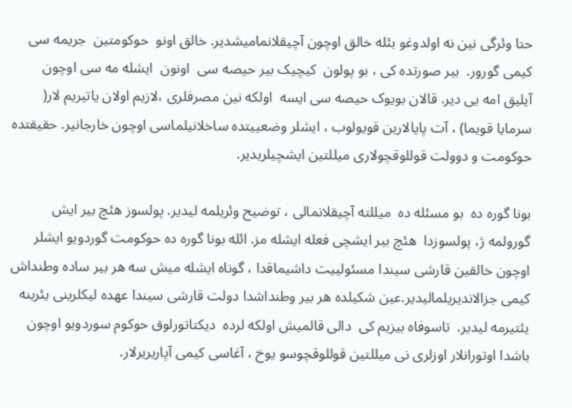حتا وئرگی نین نه اولدوغو بئله خالق اوچون آچیقلانمامیشدیر. خالق اونو  حوکومتین  جریمه سی کیمی گورور.  بیر صورتده کی ، بو پولون  کیچیک بیر حیصه سی  اونون  ایشله مه سی اوچون  آیلیق امه یی دیر. قالان بویوک حیصه سی ایسه  اولکه نین مصرفلری ،لازیم اولان یاتیریم لار( سرمایا قویما) ، آت پایالارین قویولوب ، ایشلر وضعییتده ساخلانیلماسی اوچون خارجانیر. حقیقتده حوکومت و دوولت قوللوقچولاری میللتین ایشچیلریدیر.

بونا گوره ده  بو مسئله ده  میللته آچیقلانمالی ، توضیح وئریلمه لیدیر. پولسوز هئچ بیر ایش گورولمه ژ، پولسوزدا  هئچ بیر ایشچی فعله ایشله مز. ائله بونا گوره ده حوکومت گوردویو ایشلر اوچون خالقین قارشی سیندا مسئولییت داشیماقدا ، گوناه ایشله میش سه هر بیر ساده وطنداش کیمی جزالاندیریلمالیدیر.عین شکیلده هر بیر وطنداشدا دولت قارشی سیندا عهده لیکلرینی یئرینه یئتیرمه لیدیر.  تاسوفاه بیزیم کی  دالی قالمیش اولکه لرده  دیکتاتورلوق حوکوم سوردویو اوچون باشدا اوتورانلار اوزلری نی میللتین قوللوقچوسو یوخ ، آغاسی کیمی آپاریریرلار.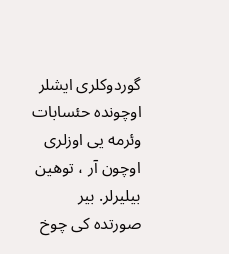گوردوکلری ایشلر اوچونده حئسابات وئرمه یی اوزلری اوچون آر ، توهین  بیلیرلر. بیر صورتده کی چوخ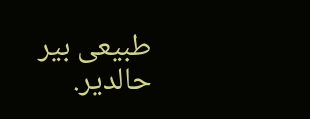طبیعی بیر حالدیر.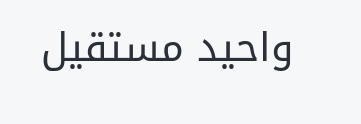واحید مستقیل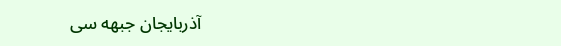آذربایجان جبهه سی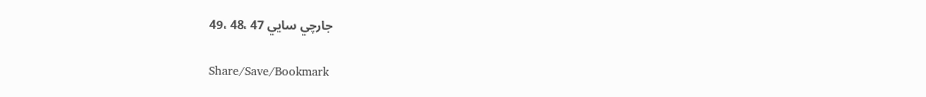جارچي سايي 47 ،48 ،49

Share/Save/Bookmark